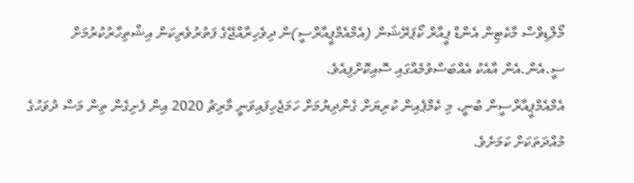މޯލްޑިވްސް މާކެޓިން އެންޑް ޕީއާރް ކޯޕަރޭޝަން (އެމްއެމްޕީއާރްސީ)ން ދިވެހިރާއްޖޭގެ ފަތުރުވެރިކަން އިޝްތިހާރުކުރުމަށް ސީ.އެން.އެން އާއެކު އެއްބަސްވުމެއްގައި ސޮއިކޮށްފިއެވެ.
އެމްއެމްޕީއާރްސީން ބުނީ، މި ކެމްޕެއިން ކުރިޔަށް ގެންދިޔުމަށް ހަމަޖެހިފައިވަނީ މާރިޗު 2020 އިން ފެށިގެން ތިން މަސް ދުވަހުގެ މުއްދަތަކަށް ކަމަށެވެ.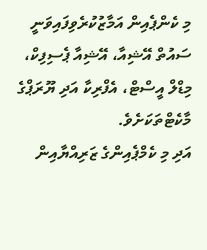މި ކެންޕެއިން އަމާޒުކުރެވިފައިވަނީ ސައުތް އޭޝިއާ، އޭޝިއާ ޕެސިފިކް، މިޑްލް އީސްޓް، އެފްރިކާ އަދި ޔޫރަޕްގެ މާކެޓްތަކަށެވެ.
އަދި މި ކެމްޕެއިންގެ ޒަރިއްޔާއިން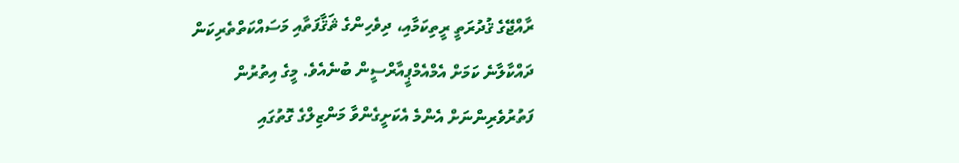ރާއްޖޭގެ ޤުދުރަތީ ރީތިކަމާއި، ދިވެހިންގެ ޘަޤާފަތާއި މަސައްކަތްތެރިކަން ދައްކާލާނެ ކަމަށް އެމްއެމްޕީއާރްސީން ބުނެއެވެ. މީގެ އިތުރުން ފަތުރުވެރިންނަށް އެންމެ އެކަށީގެންވާ މަންޒިލްގެ ގޮތުގައި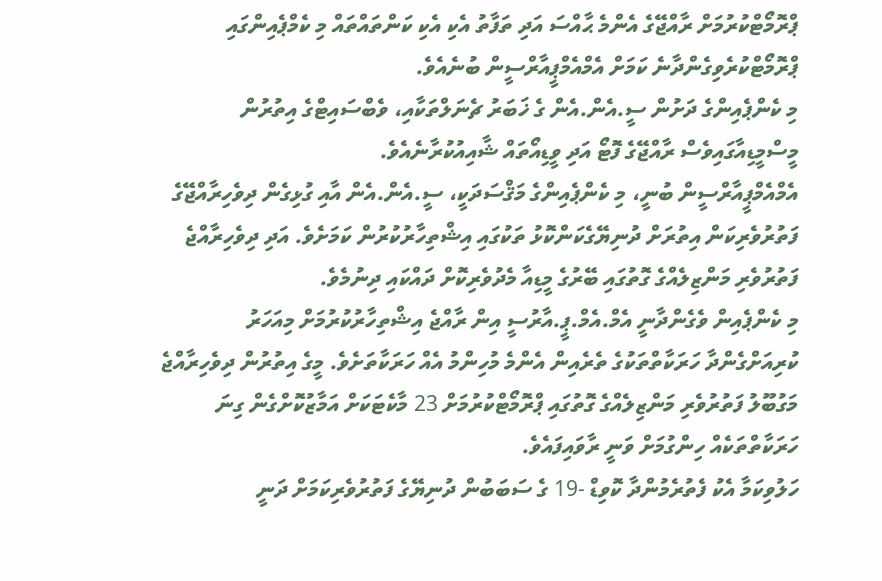ޕްރޮމޯޓްކުރުމަށް ރާއްޖޭގެ އެންމެ ޙާއްސަ އަދި ތަފާތު އެކި އެކި ކަންތައްތައް މި ކެމްޕެއިންގައި
ޕްރޮމޯޓްކުރެވިގެންދާނެ ކަމަށް އެމްއެމްޕީއާރްސީން ބުނެއެވެ.
މި ކެންޕެއިންގެ ދަށުން ސީ.އެން.އެން ގެ ޚަބަރު ޗެނަލްތަކާއި، ވެބްސައިޓްގެ އިތުރުން މީސްމީޑިއާގައިވެސް ރާއްޖޭގެ ފޮޓޯ އަދި ވީޑިއޯތައް ޝާއިއުކުރާނެއެވެ.
އެމްއެމްޕީއާރްސީން ބުނީ، މި ކެންޕެއިންގެ މަޤްސަދަކީ، ސީ.އެން.އެން އާއި ގުޅިގެން ދިވެހިރާއްޖޭގެ ފަތުރުވެރިކަން އިތުރަށް ދުނިޔޭގެކަންކޮޅު ތަކުގައި އިޝްތިހާރުކުރުން ކަމަށެވެ. އަދި ދިވެހިރާއްޖެ ފަތުރުވެރި މަންޒިލެއްގެ ގޮތުގައި ބޭރުގެ މީޑިއާ މެދުވެރިކޮށް ދައްކައި ދިނުމެވެ.
މި ކެންޕެއިން ވެގެންދާނީ އެމް.އެމް.ޕީ.އާރުސީ އިން ރާއްޖެ އިޝްތިހާރުކުރުމަށް މިއަހަރު ކުރިއަށްގެންދާ ހަރަކާތްތަކުގެ ތެރެއިން އެންމެ މުހިންމު އެއް ހަރަކާތަށެވެ. މީގެ އިތުރުން ދިވެހިރާއްޖެ މަގުބޫލު ފަތުރުވެރި މަންޒިލެއްގެ ގޮތުގައި ޕްރޮމޯޓްކުރުމަށް 23 މާކެޓަކަށް އަމާޒުކޮށްގެން ގިނަ ހަރަކާތްތަކެއް ހިންގުމަށް ވަނީ ރާވައިފައެވެ.
ހަލުވިކަމާ އެކު ފެތުރެމުންދާ ކޮވިޑް -19 ގެ ސަބަބުން ދުނިޔޭގެ ފަތުރުވެރިކަމަށް ދަނީ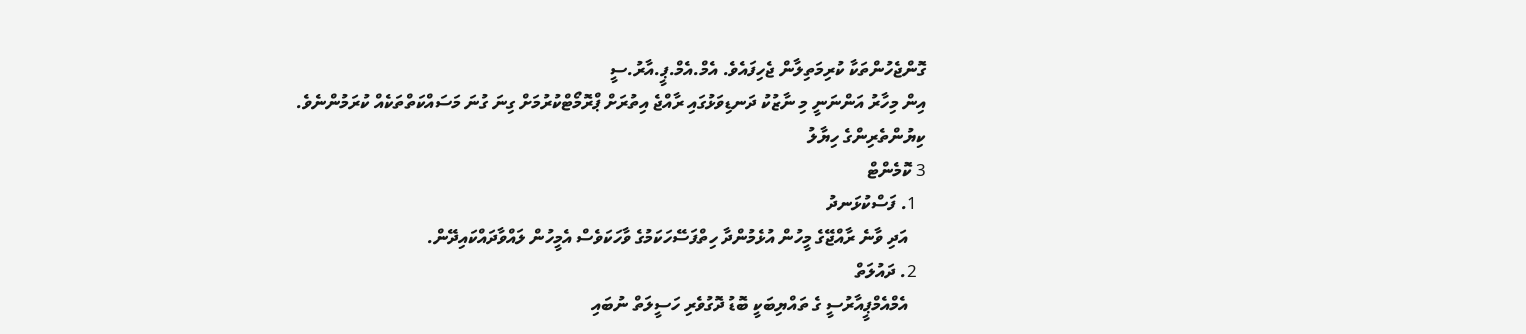ގޮންޖެހުންތަކާ ކުރިމަތިލާން ޖެހިފައެވެ. އެމް.އެމް.ޕީ.އާރު.ސީ
އިން މިހާރު އަންނަނީ މި ނާޒުކު ދަނޑިވަޅުގައި ރާއްޖެ އިތުރަށް ޕްރޮމޯޓްކުރުމަށް ގިނަ ގުނަ މަސައްކަތްތަކެއް ކުރަމުންނެވެ.
ކިޔުންތެރިންގެ ހިޔާލު
3 ކޮމެންޓް
  1. ފަސްކުޅަނދު
    އަދި ވާނެ ރާއްޖޭގެ މީހުން އުޅެމުންދާ ހިތްފަސޭހަކަމުގެ ވާހަކަވެސް އެމީހުން ލައްވާދައްކައިދޭން.
  2. ދައުލަތް
    އެމްއެމްޕީއާރުސީ ގެ ތައްޔިބަކީ ބޮޑު ދޮގުވެރި ހަސީލަތް ނުބައި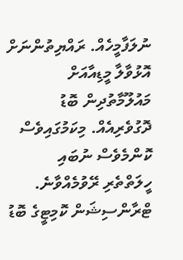ނުލަފާމީހެއް. ރައްޔިތުންނަށް އޮޅުވާލާ މީޑިއާއަށް މައުލޫމާތުދިން ބޮޑު ދޮގުވެރިއެއް. މިކަމުގައިވެސް ކޮންމެވެސް ނުބައި ހީލަތްތެރި ރޭވުމެއްވާނެ. ޓްރާންސިޝަން ކޮމިޓީގެ ބޮޑު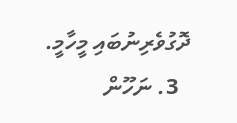ދޮގުވެރިނުބައި މީހާމީ.
  3. ނަހޫން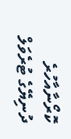ކޮރޯނާއާހުރެ ދުނިޔޭގެ ޓުރެވަލް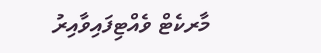މާރކެޓް ވެއްޓިފައިވާއިރު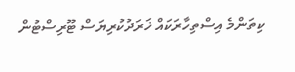ކިތަންމެ އިސްތިހާރަކައް ޚަރަދުކުރިޔަސް ޓޫރިސްޓުން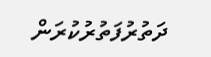ދަތުރުފަތުރުކުރަން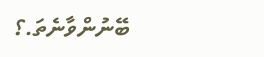ބޭނުންވާނެތަ.؟